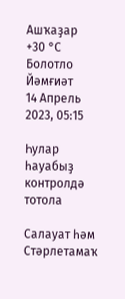Ашҡаҙар
+30 °С
Болотло
Йәмғиәт
14 Апрель 2023, 05:15

Һулар һауабыҙ контролдә тотола

Салауат һәм Стәрлетамаҡ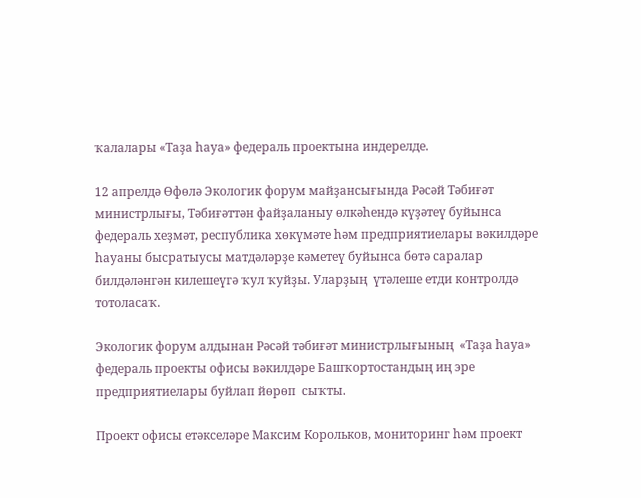ҡалалары «Таҙа һауа» федераль проектына индерелде.

12 апрелдә Өфөлә Экологик форум майҙансығында Рәсәй Тәбиғәт министрлығы, Тәбиғәттән файҙаланыу өлкәһендә күҙәтеү буйынса федераль хеҙмәт, республика хөкүмәте һәм предприятиелары вәкилдәре һауаны бысратыусы матдәләрҙе кәметеү буйынса бөтә саралар билдәләнгән килешеүгә ҡул ҡуйҙы. Уларҙың  үтәлеше етди контролдә тотоласаҡ.

Экологик форум алдынан Рәсәй тәбиғәт министрлығының  «Таҙа һауа» федераль проекты офисы вәкилдәре Башҡортостандың иң эре предприятиелары буйлап йөрөп  сыҡты.

Проект офисы етәкселәре Максим Корольков, мониторинг һәм проект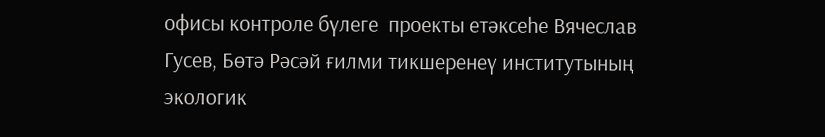офисы контроле бүлеге  проекты етәксеһе Вячеслав Гусев, Бөтә Рәсәй ғилми тикшеренеү институтының экологик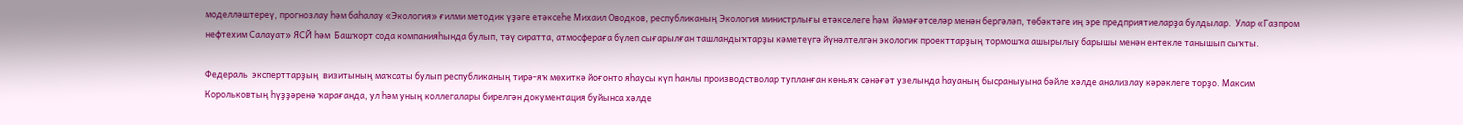моделләштереү, прогнозлау һәм баһалау «Экология» ғилми методик үҙәге етәксеһе Михаил Оводков, республиканың Экология министрлығы етәкселеге һәм  йәмәғәтселәр менән бергәләп, төбәктәге иң эре предприятиеларҙа булдылар.  Улар «Газпром нефтехим Салауат» ЯСЙ һәм  Башҡорт сода компанияһында булып, тәү сиратта, атмосфераға бүлеп сығарылған ташландыҡтарҙы кәметеүгә йүнәлтелгән экологик проекттарҙың тормошҡа ашырылыу барышы менән ентекле танышып сыҡты.

Федераль  эксперттарҙың  визитының маҡсаты булып республиканың тирә-яҡ мөхиткә йоғонто яһаусы күп һанлы производстволар тупланған көньяҡ сәнәғәт узелында һауаның бысраныуына бәйле хәлде анализлау кәрәклеге торҙо. Максим Корольковтың һүҙҙәренә ҡарағанда, ул һәм уның коллегалары бирелгән документация буйынса хәлде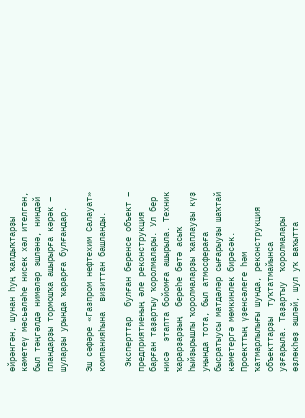өйрәнгән, шунан һуң ҡалдыҡтарҙы кәметеү мәсьәләһе нисек хәл ителгән, был тәңгәлдә нимәләр эшләнә, ниндәй пландарҙы тормошҡа ашырырға кәрәк – шуларҙы урында ҡарарға булғандар.

Эш сәфәре «Газпром нефтехим Салауат» компанияһына  визиттан башланды.

 Эксперттар  булған беренсе объект –  предприятиеның әле реконструкция барған таҙартыу ҡоролмалары. Ул бер нисә  этапта бойомға ашырыла. Техник  ҡарарҙарҙың  береһе бөтә асыҡ һыйҙырышлы ҡоролмаларҙы ҡаплауҙы күҙ уңында тота, был атмосфераға бысратыусы матдәләр сығарыуҙы шаҡтай кәметергә мөмкинлек бирәсәк. Проекттың үҙенсәлеге һәм ҡатмарлылығы шунда, реконструкция объекттарҙы  туҡтатмайынса  уҙғарыла. Таҙартыу  ҡоролмалары өҙлөкһөҙ эшләй, шул уҡ ваҡытта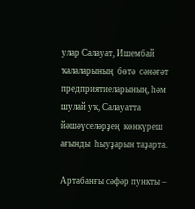улар Салауат, Ишембай ҡалаларының  бөтә  сәнәғәт предприятиеларының, һәм шулай уҡ, Салауатта йәшәүселәрҙең  көнкүреш  ағынды  һыуҙарын таҙарта.

Артабанғы сәфәр пункты –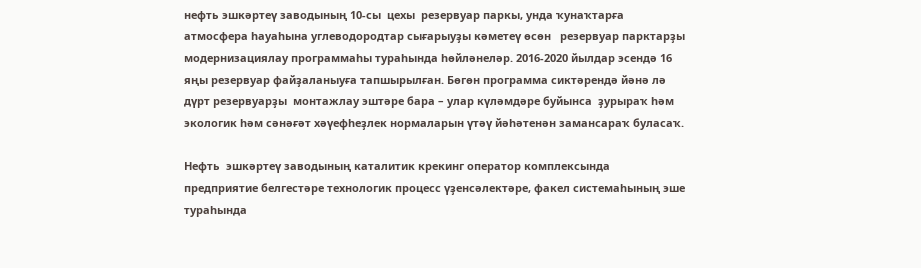нефть эшкәртеү заводының 10-сы  цехы  резервуар паркы, унда ҡунаҡтарға атмосфера һауаһына углеводородтар сығарыуҙы кәметеү өсөн   резервуар парктарҙы модернизациялау программаһы тураһында һөйләнеләр. 2016-2020 йылдар эсендә 16 яңы резервуар файҙаланыуға тапшырылған. Бөгөн программа сиктәрендә йәнә лә дүрт резервуарҙы  монтажлау эштәре бара – улар күләмдәре буйынса  ҙурыраҡ һәм экологик һәм сәнәғәт хәүефһеҙлек нормаларын үтәү йәһәтенән замансараҡ буласаҡ.

Нефть  эшкәртеү заводының каталитик крекинг оператор комплексында  предприятие белгестәре технологик процесс үҙенсәлектәре, факел системаһының эше тураһында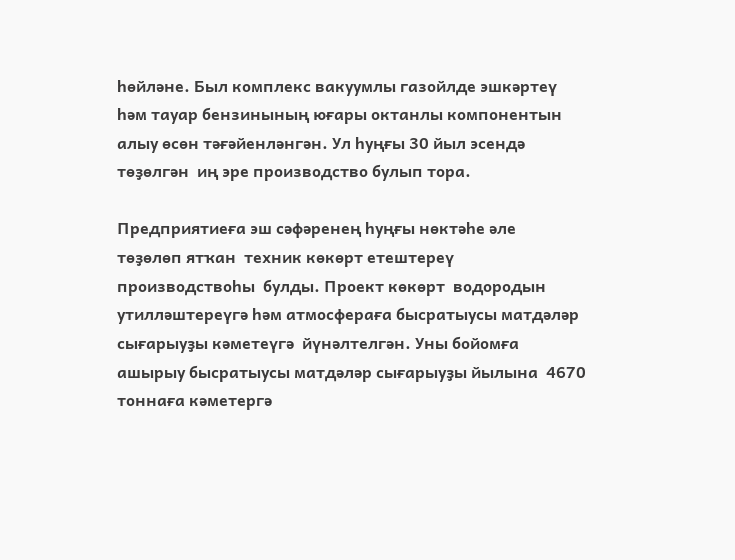һөйләне. Был комплекс вакуумлы газойлде эшкәртеү һәм тауар бензинының юғары октанлы компонентын алыу өсөн тәғәйенләнгән. Ул һуңғы 30 йыл эсендә төҙөлгән  иң эре производство булып тора.

Предприятиеға эш сәфәренең һуңғы нөктәһе әле  төҙөлөп ятҡан  техник көкөрт етештереү производствоһы  булды. Проект көкөрт  водородын утилләштереүгә һәм атмосфераға бысратыусы матдәләр сығарыуҙы кәметеүгә  йүнәлтелгән. Уны бойомға ашырыу бысратыусы матдәләр сығарыуҙы йылына  4670 тоннаға кәметергә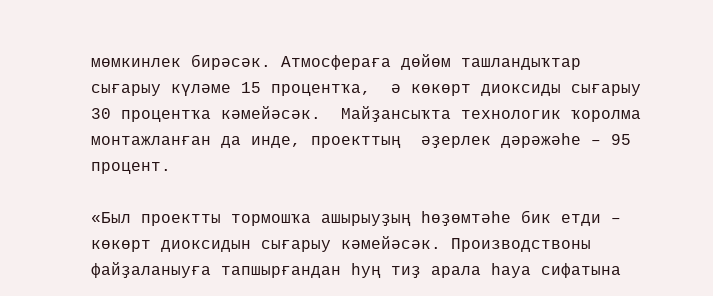мөмкинлек бирәсәк. Атмосфераға дөйөм ташландыҡтар сығарыу күләме 15 процентҡа,  ә көкөрт диоксиды сығарыу 30 процентҡа кәмейәсәк.  Майҙансыҡта технологик ҡоролма монтажланған да инде, проекттың  әҙерлек дәрәжәһе – 95 процент.

«Был проектты тормошҡа ашырыуҙың һөҙөмтәһе бик етди – көкөрт диоксидын сығарыу кәмейәсәк. Производствоны файҙаланыуға тапшырғандан һуң тиҙ арала һауа сифатына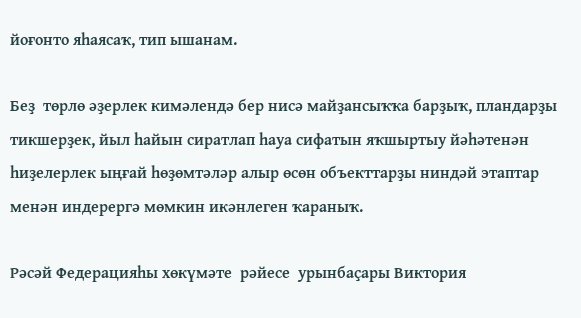йоғонто яһаясаҡ, тип ышанам.

Беҙ  төрлө әҙерлек кимәлендә бер нисә майҙансыҡҡа барҙыҡ, пландарҙы тикшерҙек, йыл һайын сиратлап һауа сифатын яҡшыртыу йәһәтенән һиҙелерлек ыңғай һөҙөмтәләр алыр өсөн объекттарҙы ниндәй этаптар менән индерергә мөмкин икәнлеген ҡараныҡ.

Рәсәй Федерацияһы хөкүмәте  рәйесе  урынбаҫары Виктория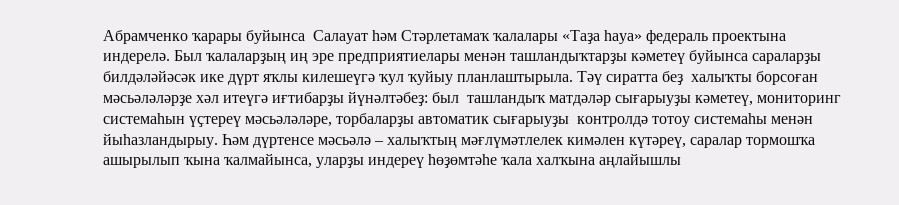Абрамченко ҡарары буйынса  Салауат һәм Стәрлетамаҡ ҡалалары «Таҙа һауа» федераль проектына индерелә. Был ҡалаларҙың иң эре предприятиелары менән ташландыҡтарҙы кәметеү буйынса сараларҙы билдәләйәсәк ике дүрт яҡлы килешеүгә ҡул ҡуйыу планлаштырыла. Тәү сиратта беҙ  халыҡты борсоған мәсьәләләрҙе хәл итеүгә иғтибарҙы йүнәлтәбеҙ: был  ташландыҡ матдәләр сығарыуҙы кәметеү, мониторинг системаһын үҫтереү мәсьәләләре, торбаларҙы автоматик сығарыуҙы  контролдә тотоу системаһы менән йыһазландырыу. Һәм дүртенсе мәсьәлә – халыҡтың мәғлүмәтлелек кимәлен күтәреү, саралар тормошҡа ашырылып ҡына ҡалмайынса, уларҙы индереү һөҙөмтәһе ҡала халҡына аңлайышлы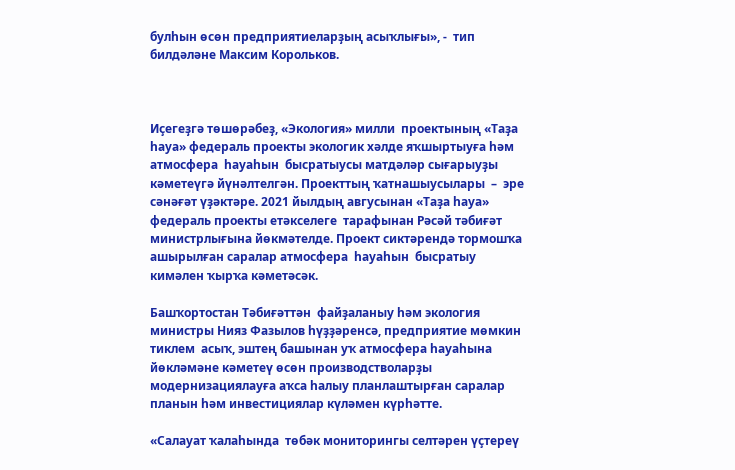булһын өсөн предприятиеларҙың асыҡлығы», -  тип билдәләне Максим Корольков.



Иҫегеҙгә төшөрәбеҙ, «Экология» милли  проектының «Таҙа һауа» федераль проекты экологик хәлде яҡшыртыуға һәм  атмосфера  һауаһын  бысратыусы матдәләр сығарыуҙы кәметеүгә йүнәлтелгән. Проекттың ҡатнашыусылары  –  эре сәнәғәт үҙәктәре. 2021 йылдың авгусынан «Таҙа һауа» федераль проекты етәкселеге  тарафынан Рәсәй тәбиғәт министрлығына йөкмәтелде. Проект сиктәрендә тормошҡа ашырылған саралар атмосфера  һауаһын  бысратыу кимәлен ҡырҡа кәметәсәк.

Башҡортостан Тәбиғәттән  файҙаланыу һәм экология министры Нияз Фазылов һүҙҙәренсә, предприятие мөмкин тиклем  асыҡ, эштең башынан уҡ атмосфера һауаһына йөкләмәне кәметеү өсөн производстволарҙы модернизациялауға аҡса һалыу планлаштырған саралар  планын һәм инвестициялар күләмен күрһәтте.

«Салауат ҡалаһында  төбәк мониторингы селтәрен үҫтереү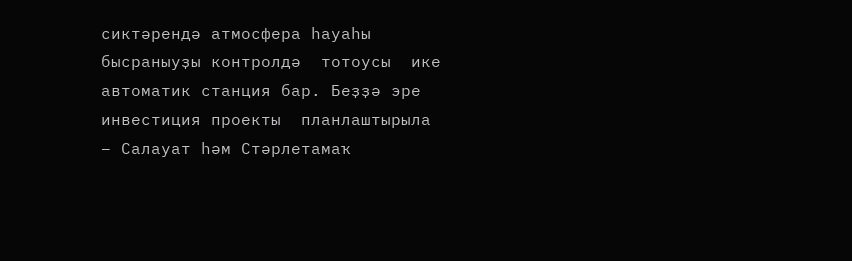сиктәрендә атмосфера һауаһы бысраныуҙы контролдә  тотоусы  ике автоматик станция бар. Беҙҙә эре инвестиция проекты  планлаштырыла – Салауат һәм Стәрлетамаҡ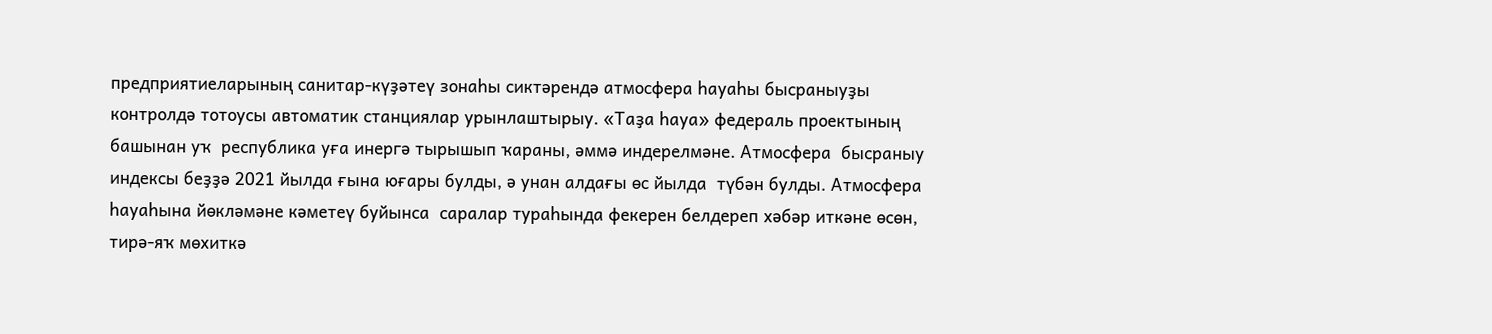предприятиеларының санитар-күҙәтеү зонаһы сиктәрендә атмосфера һауаһы бысраныуҙы контролдә тотоусы автоматик станциялар урынлаштырыу. «Таҙа һауа» федераль проектының башынан уҡ  республика уға инергә тырышып ҡараны, әммә индерелмәне. Атмосфера  бысраныу индексы беҙҙә 2021 йылда ғына юғары булды, ә унан алдағы өс йылда  түбән булды. Атмосфера һауаһына йөкләмәне кәметеү буйынса  саралар тураһында фекерен белдереп хәбәр иткәне өсөн,  тирә-яҡ мөхиткә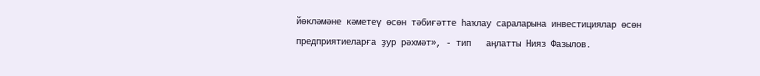йөкләмәне кәметеү өсөн тәбиғәтте һаҡлау сараларына инвестициялар өсөн предприятиеларға ҙур рәхмәт», - тип   аңлатты Нияз Фазылов.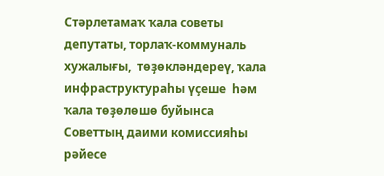Стәрлетамаҡ ҡала советы депутаты, торлаҡ-коммуналь хужалығы,  төҙөкләндереү, ҡала инфраструктураһы үҫеше  һәм ҡала төҙөлөшө буйынса Советтың даими комиссияһы рәйесе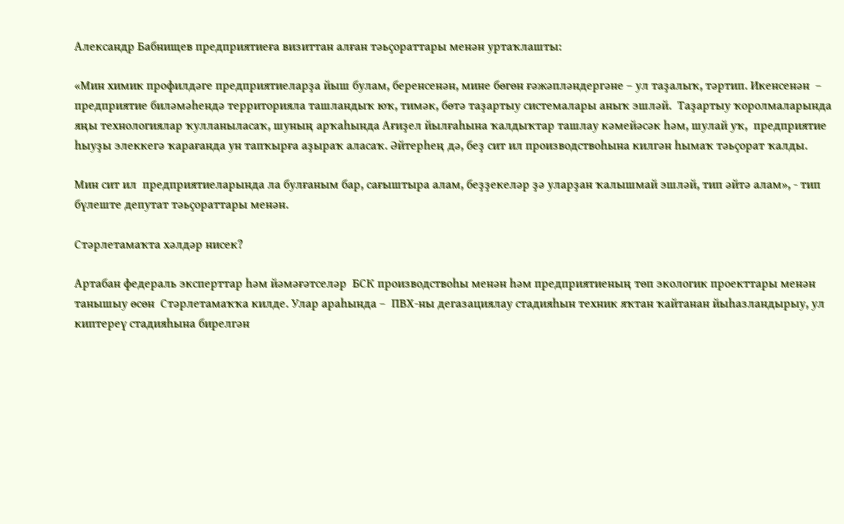Александр Бабнищев предприятиеға визиттан алған тәьҫораттары менән уртаҡлашты:

«Мин химик профилдәге предприятиеларҙа йыш булам, беренсенән, мине бөгөн ғәжәпләндергәне – ул таҙалыҡ, тәртип. Икенсенән  – предприятие биләмәһендә территорияла ташландыҡ юҡ, тимәк, бөтә таҙартыу системалары аныҡ эшләй.  Таҙартыу ҡоролмаларында яңы технологиялар ҡулланыласаҡ, шуның арҡаһында Ағиҙел йылғаһына ҡалдыҡтар ташлау кәмейәсәк һәм, шулай уҡ,  предприятие һыуҙы элеккегә ҡарағанда ун тапҡырға аҙыраҡ аласаҡ. Әйтерһең дә, беҙ сит ил производствоһына килгән һымаҡ тәьҫорат ҡалды.

Мин сит ил  предприятиеларында ла булғаным бар, сағыштыра алам, беҙҙекеләр ҙә уларҙан ҡалышмай эшләй, тип әйтә алам», - тип бүлеште депутат тәьҫораттары менән.

Стәрлетамаҡта хәлдәр нисек?

Артабан федераль эксперттар һәм йәмәғәтселәр  БСК производствоһы менән һәм предприятиеның төп экологик проекттары менән танышыу өсөн  Стәрлетамаҡҡа килде. Улар араһында –  ПВХ-ны дегазациялау стадияһын техник яҡтан ҡайтанан йыһазландырыу, ул киптереү стадияһына бирелгән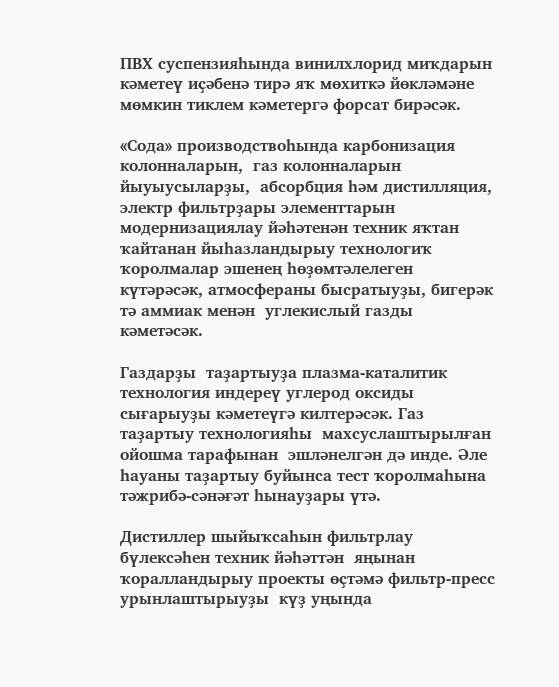ПВХ суспензияһында винилхлорид миҡдарын кәметеү иҫәбенә тирә яҡ мөхиткә йөкләмәне мөмкин тиклем кәметергә форсат бирәсәк.

«Сода» производствоһында карбонизация колонналарын,  газ колонналарын йыуыусыларҙы,  абсорбция һәм дистилляция, электр фильтрҙары элементтарын  модернизациялау йәһәтенән техник яҡтан ҡайтанан йыһазландырыу технологиҡ ҡоролмалар эшенең һөҙөмтәлелеген күтәрәсәк, атмосфераны бысратыуҙы, бигерәк тә аммиак менән  углекислый газды  кәметәсәк.

Газдарҙы  таҙартыуҙа плазма-каталитик технология индереү углерод оксиды сығарыуҙы кәметеүгә килтерәсәк. Газ таҙартыу технологияһы  махсуслаштырылған ойошма тарафынан  эшләнелгән дә инде. Әле  һауаны таҙартыу буйынса тест ҡоролмаһына тәжрибә-сәнәғәт һынауҙары үтә.

Дистиллер шыйыҡсаһын фильтрлау бүлексәһен техник йәһәттән  яңынан ҡоралландырыу проекты өҫтәмә фильтр-пресс  урынлаштырыуҙы  күҙ уңында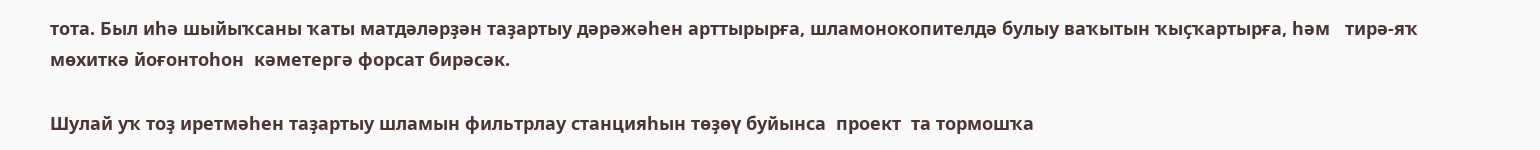тота. Был иһә шыйыҡсаны ҡаты матдәләрҙән таҙартыу дәрәжәһен арттырырға, шламонокопителдә булыу ваҡытын ҡыҫҡартырға, һәм   тирә-яҡ  мөхиткә йоғонтоһон  кәметергә форсат бирәсәк.

Шулай уҡ тоҙ иретмәһен таҙартыу шламын фильтрлау станцияһын төҙөү буйынса  проект  та тормошҡа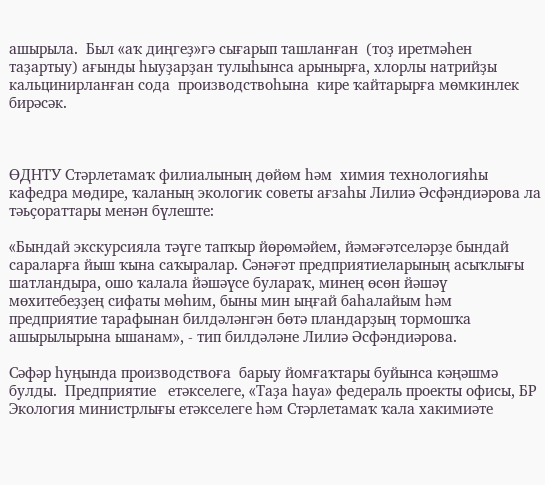ашырыла.  Был «аҡ диңгеҙ»гә сығарып ташланған  (тоҙ иретмәһен таҙартыу) ағынды һыуҙарҙан тулыһынса арынырға, хлорлы натрийҙы кальцинирланған сода  производствоһына  кире ҡайтарырға мөмкинлек бирәсәк.



ӨДНТУ Стәрлетамаҡ филиалының дөйөм һәм  химия технологияһы кафедра мөдире, ҡаланың экологик советы ағзаһы Лилиә Әсфәндиәрова ла тәьҫораттары менән бүлеште:

«Бындай экскурсияла тәүге тапҡыр йөрөмәйем, йәмәғәтселәрҙе бындай сараларға йыш ҡына саҡыралар. Сәнәғәт предприятиеларының асыҡлығы шатландыра, ошо ҡалала йәшәүсе булараҡ, минең өсөн йәшәү мөхитебеҙҙең сифаты мөһим, быны мин ыңғай баһалайым һәм  предприятие тарафынан билдәләнгән бөтә пландарҙың тормошҡа ашырылырына ышанам», - тип билдәләне Лилиә Әсфәндиәрова.

Сәфәр һуңында производствоға  барыу йомғаҡтары буйынса кәңәшмә булды.  Предприятие   етәкселеге, «Таҙа һауа» федераль проекты офисы, БР Экология министрлығы етәкселеге һәм Стәрлетамаҡ ҡала хакимиәте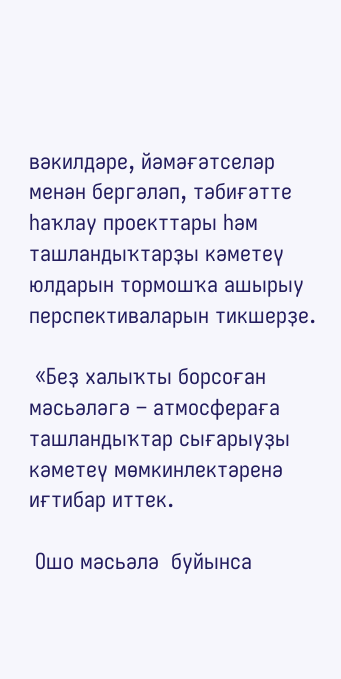вәкилдәре, йәмәғәтселәр менән бергәләп, тәбиғәтте һаҡлау проекттары һәм ташландыҡтарҙы кәметеү юлдарын тормошҡа ашырыу перспективаларын тикшерҙе.

 «Беҙ халыҡты борсоған мәсьәләгә – атмосфераға ташландыҡтар сығарыуҙы кәметеү мөмкинлектәренә иғтибар иттек.

 Ошо мәсьәлә  буйынса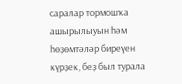саралар тормошҡа ашырылыуын һәм һөҙөмтәләр биреүен күрҙек, беҙ был турала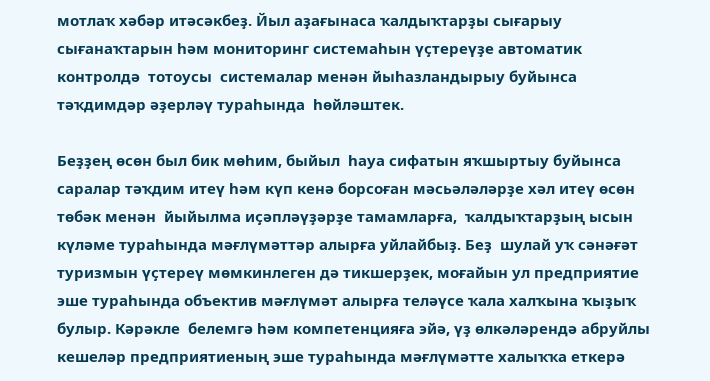мотлаҡ хәбәр итәсәкбеҙ. Йыл аҙағынаса ҡалдыҡтарҙы сығарыу сығанаҡтарын һәм мониторинг системаһын үҫтереүҙе автоматик контролдә  тотоусы  системалар менән йыһазландырыу буйынса тәҡдимдәр әҙерләү тураһында  һөйләштек.

Беҙҙең өсөн был бик мөһим, быйыл  һауа сифатын яҡшыртыу буйынса саралар тәҡдим итеү һәм күп кенә борсоған мәсьәләләрҙе хәл итеү өсөн  төбәк менән  йыйылма иҫәпләүҙәрҙе тамамларға,  ҡалдыҡтарҙың ысын күләме тураһында мәғлүмәттәр алырға уйлайбыҙ. Беҙ  шулай уҡ сәнәғәт туризмын үҫтереү мөмкинлеген дә тикшерҙек, моғайын ул предприятие эше тураһында объектив мәғлүмәт алырға теләүсе ҡала халҡына ҡыҙыҡ булыр. Кәрәкле  белемгә һәм компетенцияға эйә, үҙ өлкәләрендә абруйлы кешеләр предприятиеның эше тураһында мәғлүмәтте халыҡҡа еткерә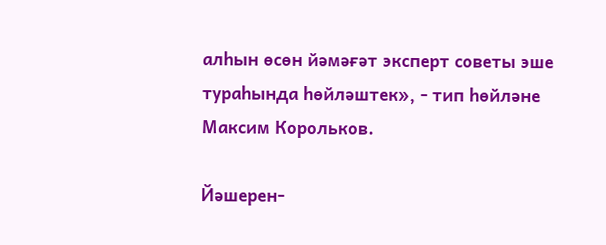алһын өсөн йәмәғәт эксперт советы эше тураһында һөйләштек», - тип һөйләне Максим Корольков.

Йәшерен-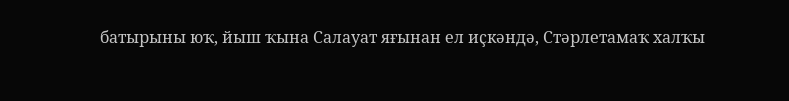батырыны юҡ, йыш ҡына Салауат яғынан ел иҫкәндә, Стәрлетамаҡ халҡы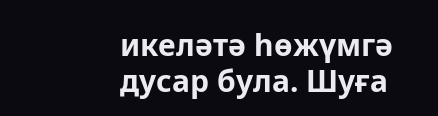икеләтә һөжүмгә дусар була. Шуға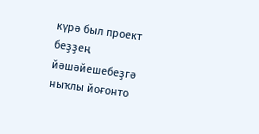күрә был проект беҙҙең йәшәйешебеҙгә ныҡлы йоғонто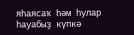яһаясаҡ һәм һулар һауабыҙ күпкә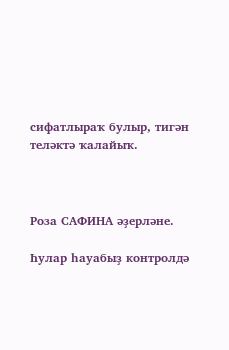сифатлыраҡ булыр, тигән теләктә ҡалайыҡ.



Роза САФИНА әҙерләне.

Һулар һауабыҙ контролдә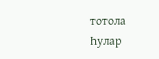тотола
Һулар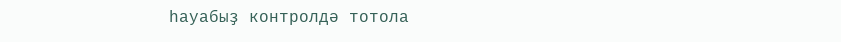һауабыҙ контролдә тотола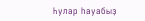Һулар һауабыҙ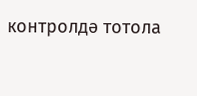контролдә тотола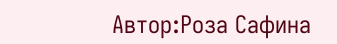Автор:Роза Сафина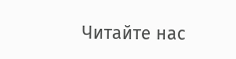Читайте нас